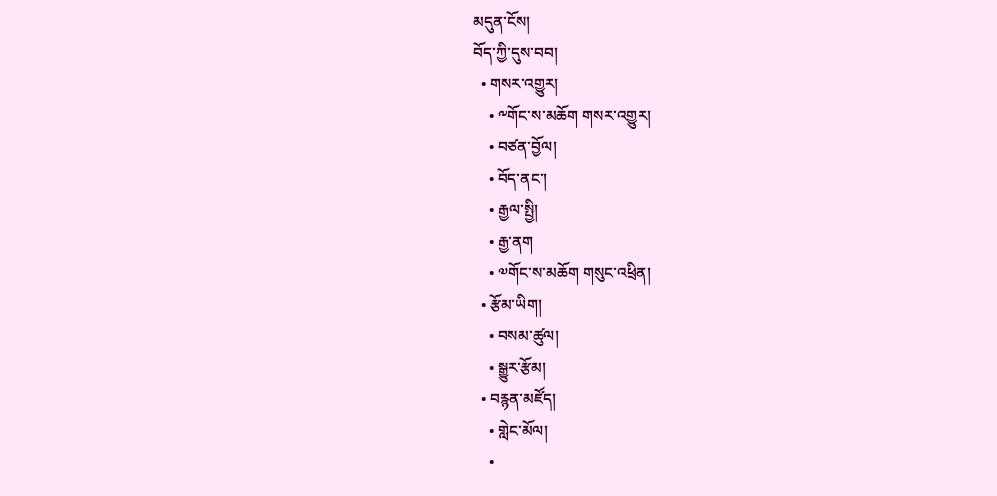མདུན་ངོས།
བོད་ཀྱི་དུས་བབ།
  • གསར་འགྱུར།
    • ༸གོང་ས་མཆོག གསར་འགྱུར།
    • བཙན་བྱོལ།
    • བོད་ནང་།
    • རྒྱལ་སྤྱི།
    • རྒྱ་ནག
    • ༧གོང་ས་མཆོག གསུང་འཕྲིན།
  • རྩོམ་ཡིག།
    • བསམ་ཚུལ།
    • སྒྱུར་རྩོམ།
  • བརྙན་མཛོད།
    • གླེང་མོལ།
    •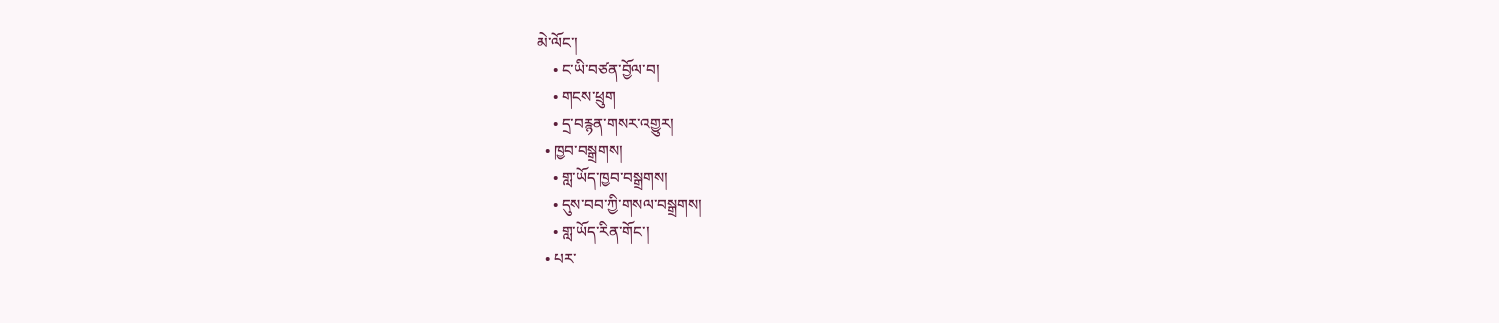མེ་ལོང་།
    • ང་ཡི་བཙན་བྱོལ་བ།
    • གངས་ཕྲུག
    • དྲ་བརྙན་གསར་འགྱུར།
  • ཁྱབ་བསྒྲགས།
    • གླ་ཡོད་ཁྱབ་བསྒྲགས།
    • དུས་བབ་ཀྱི་གསལ་བསྒྲགས།
    • གླ་ཡོད་རིན་གོང་།
  • པར་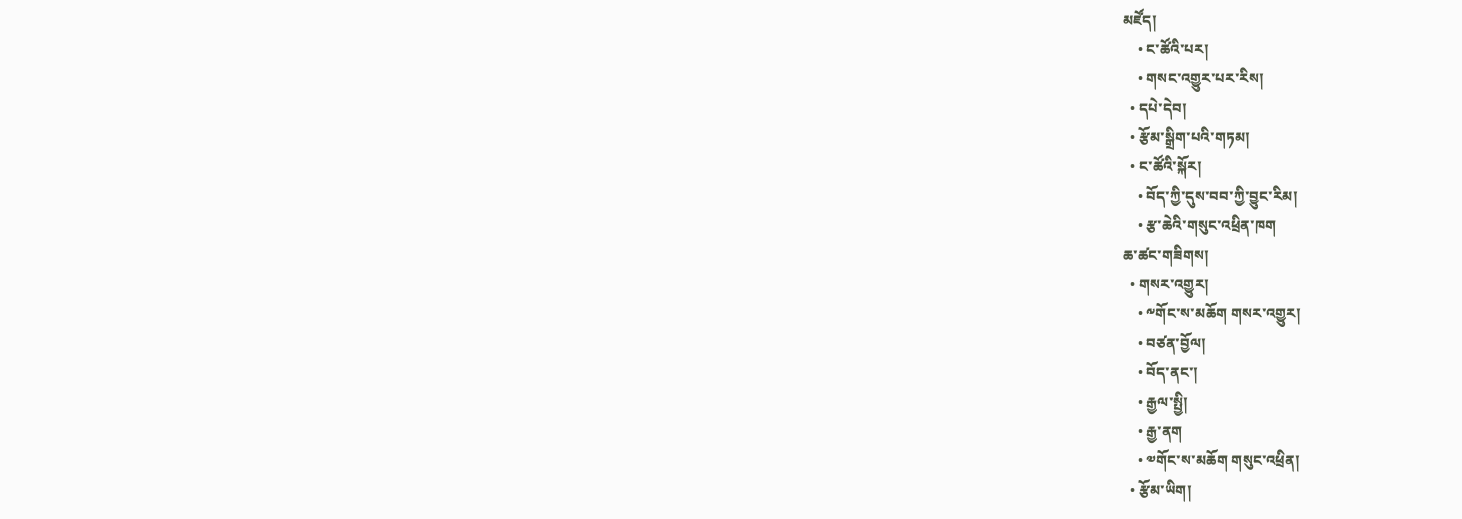མཛོད།
    • ང་ཚོའི་པར།
    • གསང་འགྱུར་པར་རིས།
  • དཔེ་དེབ།
  • རྩོམ་སྒྲིག་པའི་གཏམ།
  • ང་ཚོའི་སྐོར།
    • བོད་ཀྱི་དུས་བབ་ཀྱི་བྱུང་རིམ།
    • རྩ་ཆེའི་གསུང་འཕྲིན་ཁག
ཆ་ཚང་གཟིགས།
  • གསར་འགྱུར།
    • ༸གོང་ས་མཆོག གསར་འགྱུར།
    • བཙན་བྱོལ།
    • བོད་ནང་།
    • རྒྱལ་སྤྱི།
    • རྒྱ་ནག
    • ༧གོང་ས་མཆོག གསུང་འཕྲིན།
  • རྩོམ་ཡིག།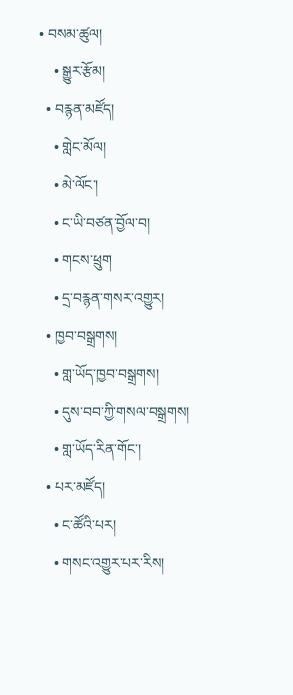• བསམ་ཚུལ།
    • སྒྱུར་རྩོམ།
  • བརྙན་མཛོད།
    • གླེང་མོལ།
    • མེ་ལོང་།
    • ང་ཡི་བཙན་བྱོལ་བ།
    • གངས་ཕྲུག
    • དྲ་བརྙན་གསར་འགྱུར།
  • ཁྱབ་བསྒྲགས།
    • གླ་ཡོད་ཁྱབ་བསྒྲགས།
    • དུས་བབ་ཀྱི་གསལ་བསྒྲགས།
    • གླ་ཡོད་རིན་གོང་།
  • པར་མཛོད།
    • ང་ཚོའི་པར།
    • གསང་འགྱུར་པར་རིས།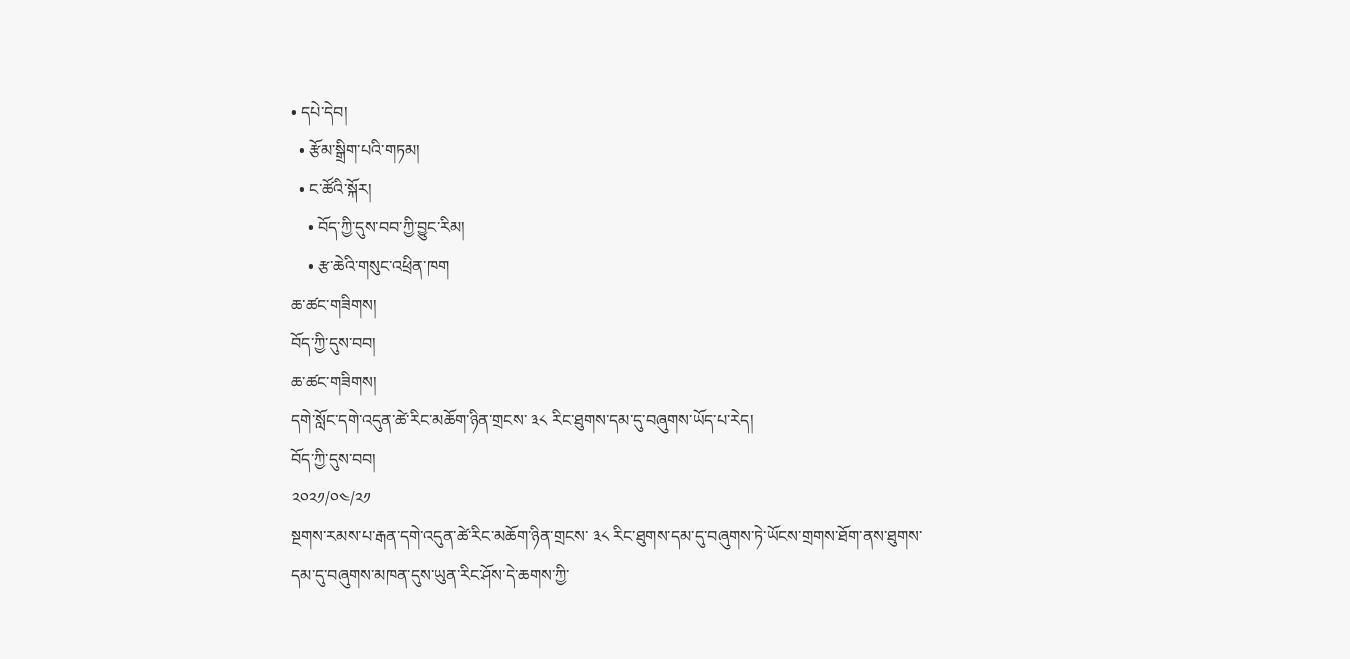• དཔེ་དེབ།
  • རྩོམ་སྒྲིག་པའི་གཏམ།
  • ང་ཚོའི་སྐོར།
    • བོད་ཀྱི་དུས་བབ་ཀྱི་བྱུང་རིམ།
    • རྩ་ཆེའི་གསུང་འཕྲིན་ཁག
ཆ་ཚང་གཟིགས།
བོད་ཀྱི་དུས་བབ།
ཆ་ཚང་གཟིགས།
དགེ་སློང་དགེ་འདུན་ཚེ་རིང་མཆོག་ཉིན་གྲངས་ ༣༨ རིང་ཐུགས་དམ་དུ་བཞུགས་ཡོད་པ་རེད།
བོད་ཀྱི་དུས་བབ།
༢༠༢༡/༠༤/༢༡
སྔགས་རམས་པ་རྒན་དགེ་འདུན་ཚེ་རིང་མཆོག་ཉིན་གྲངས་ ༣༨ རིང་ཐུགས་དམ་དུ་བཞུགས་ཏེ་ཡོངས་གྲགས་ཐོག་ནས་ཐུགས་དམ་དུ་བཞུགས་མཁན་དུས་ཡུན་རིང་ཤོས་དེ་ཆགས་ཀྱི་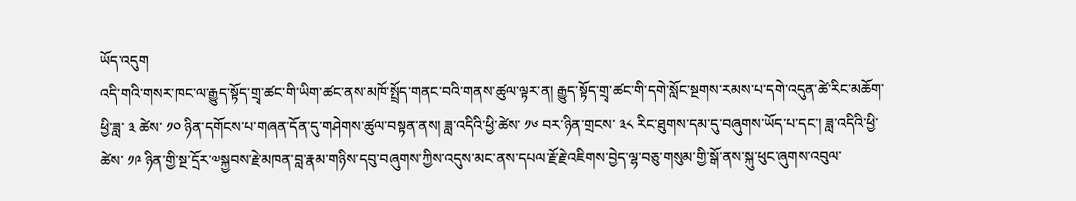ཡོད་འདུག
འདི་གའི་གསར་ཁང་ལ་རྒྱུད་སྟོད་གྲྭ་ཚང་གི་ཡིག་ཚང་ནས་མཁོ་སྤྲོད་གནང་བའི་གནས་ཚུལ་ལྟར་ན། རྒྱུད་སྟོད་གྲྭ་ཚང་གི་དགེ་སློང་སྔགས་རམས་པ་དགེ་འདུན་ཚེ་རིང་མཆོག་ཕྱི་ཟླ་ ༣ ཚེས་ ༡༠ ཉིན་དགོངས་པ་གཞན་དོན་དུ་གཤེགས་ཚུལ་བསྟན་ནས། ཟླ་འདིའི་ཕྱི་ཚེས་ ༡༦ བར་ཉིན་གྲངས་ ༣༨ རིང་ཐུགས་དམ་དུ་བཞུགས་ཡོད་པ་དང་། ཟླ་འདིའི་ཕྱི་ཚེས་ ༡༩ ཉིན་གྱི་སྔ་དྲོར་༧སྐྱབས་རྗེ་མཁན་བླ་རྣམ་གཉིས་དབུ་བཞུགས་ཀྱིས་འདུས་མང་ནས་དཔལ་རྗོ་རྗེ་འཇིགས་བྱེད་ལྷ་བཅུ་གསུམ་གྱི་སྒོ་ནས་སྐུ་ཕུང་ཞུགས་འབུལ་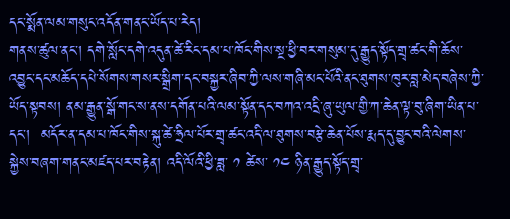དང་སྨོན་ལམ་གསུང་འདོན་གནང་ཡོད་པ་རེད།
གནས་ཚུལ་ནང་། དགེ་སློང་དགེ་འདུན་ཚེ་རིང་དམ་པ་ཁོང་གིས་སྔ་ཕྱི་བར་གསུམ་དུ་རྒྱུད་སྟོད་གྲྭ་ཚང་གི་ཆོས་འབྱུང་དང་མཆོད་དཔེ་སོགས་གསར་སྒྲིག་དང་བསྐྱར་ཞིབ་ཀྱི་ལས་གཞི་མང་པོའི་ནང་ཐུགས་ཁུར་བླ་མེད་བཞེས་ཀྱི་ཡོད་སྟབས། ནམ་རྒྱུན་སྒོ་གང་ས་ནས་དགོན་པའི་ལམ་སྟོན་དང་བཀའ་འདྲི་ཞུ་ཡུལ་གྱི་ཀ་ཆེན་ལྟ་བུ་ཞིག་ཡིན་པ་དང་།  མདོར་ན་དམ་པ་ཁོང་གིས་སྐུ་ཚེ་ཧྲིལ་པོར་གྲྭ་ཚང་འདི་ལ་ཐུགས་བརྩེ་ཆེན་པོས་རྨད་དུ་བྱུང་བའི་ལེགས་སྐྱེས་བཞག་གནང་མཛད་པར་བརྟེན། འདི་ལོའི་ཕྱི་ཟླ་ ༡ ཚེས་ ༡༤ ཉིན་རྒྱུད་སྟོད་གྲྭ་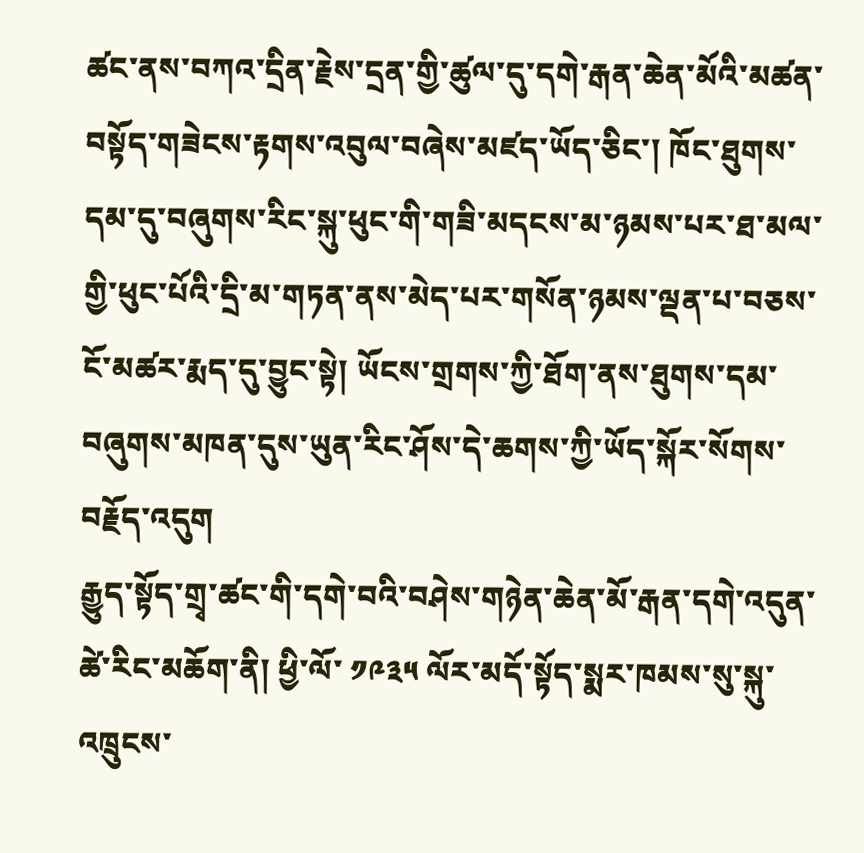ཚང་ནས་བཀའ་དྲིན་རྗེས་དྲན་གྱི་ཚུལ་དུ་དགེ་རྒན་ཆེན་མོའི་མཚན་བསྟོད་གཟེངས་རྟགས་འབུལ་བཞེས་མཛད་ཡོད་ཅིང་། ཁོང་ཐུགས་དམ་དུ་བཞུགས་རིང་སྐུ་ཕུང་གི་གཟི་མདངས་མ་ཉམས་པར་ཐ་མལ་གྱི་ཕུང་པོའི་དྲི་མ་གཏན་ནས་མེད་པར་གསོན་ཉམས་ལྡན་པ་བཅས་ངོ་མཚར་རྨད་དུ་བྱུང་སྟེ། ཡོངས་གྲགས་ཀྱི་ཐོག་ནས་ཐུགས་དམ་བཞུགས་མཁན་དུས་ཡུན་རིང་ཤོས་དེ་ཆགས་ཀྱི་ཡོད་སྐོར་སོགས་བརྗོད་འདུག
རྒྱུད་སྟོད་གྲྭ་ཚང་གི་དགེ་བའི་བཤེས་གཉེན་ཆེན་མོ་རྒན་དགེ་འདུན་ཚེ་རིང་མཆོག་ནི། ཕྱི་ལོ་ ༡༩༣༥ ལོར་མདོ་སྟོད་སྨར་ཁམས་སུ་སྐུ་འཁྲུངས་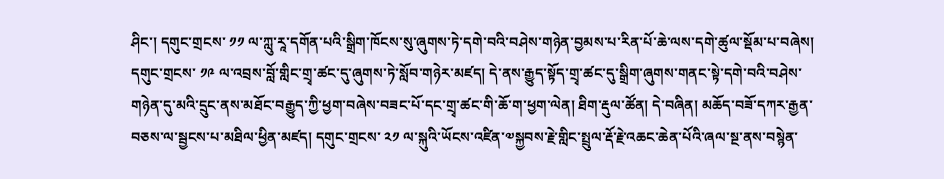ཤིང་། དགུང་གྲངས་ ༡༡ ལ་ཀླུ་རཱ་དགོན་པའི་སྒྲིག་ཁོངས་སུ་ཞུགས་ཏེ་དགེ་བའི་བཤེས་གཉེན་བྱམས་པ་རིན་པོ་ཆེ་ལས་དགེ་ཚུལ་སྡོམ་པ་བཞེས། དགུང་གྲངས་ ༡༩ ལ་འབྲས་བློ་གླིང་གྲྭ་ཚང་དུ་ཞུགས་ཏེ་སློབ་གཉེར་མཛད། དེ་ནས་རྒྱུད་སྟོད་གྲྭ་ཚང་དུ་སྒྲིག་ཞུགས་གནང་སྟེ་དགེ་བའི་བཤེས་གཉེན་དུ་མའི་དྲུང་ནས་མཐོང་བརྒྱུད་ཀྱི་ཕྱག་བཞེས་བཟང་པོ་དང་གྲྭ་ཚང་གི་ཆོ་ག་ཕྱག་ལེན། ཐིག་རྡུལ་ཚོན། དེ་བཞིན། མཆོད་བཟོ་དཀར་རྒྱན་བཅས་ལ་སྦྱངས་པ་མཐིལ་ཕྱིན་མཛད། དགུང་གྲངས་ ༢༡ ལ་སྐུའི་ཡོངས་འཛིན་༧སྐྱབས་རྗེ་གླིང་སྤྲུལ་རྡོ་རྗེ་འཆང་ཆེན་པོའི་ཞལ་སྔ་ནས་བསྙེན་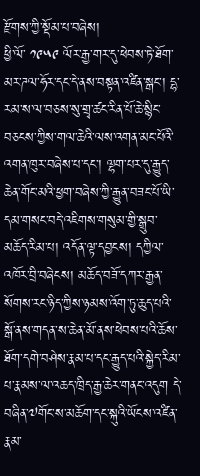རྫོགས་ཀྱི་སྡོམ་པ་བཞེས།
ཕྱི་ལོ་ ༡༩༥༩ ལོར་རྒྱ་གར་དུ་ཕེབས་ཏེ་ཐོག་མར་ཌལ་ཧོར་དང་དེ་ནས་བསྟན་འཛིན་སྒང་། དྷ་རམ་ས་ལ་བཅས་སུ་གྲྭ་ཚང་རིན་པོ་ཆེ་སྙིང་བཅངས་ཀྱིས་གལ་ཆེའི་ལས་འགན་མང་པོའི་འགན་ཁུར་བཞེས་པ་དང་། ལྷག་པར་དུ་རྒྱུད་ཆེན་གོང་མའི་ཕྱག་བཞེས་ཀྱི་རྒྱུན་བཟང་པོ་ཡི་དམ་གསང་བདེ་འཇིགས་གསུམ་གྱི་སྒྲུབ་མཆོད་རིམ་པ། འདོན་ལྟ་དབྱངས། དཀྱིལ་འཁོར་བྲི་བཞེངས། མཆོད་བཟོ་དཀར་རྒྱན་སོགས་རང་ཉིད་ཀྱིས་ཉམས་འོག་ཏུ་ཆུད་པའི་སྒོ་ནས་གདན་ས་ཆེན་མོ་ནས་ཕེབས་པའི་ཆོས་ཐོག་དགེ་བཤེས་རྣམ་པ་དང་རྒྱུད་པའི་སྐྱེད་རིམ་པ་རྣམས་ལ་འཆད་ཁྲིད་རྒྱ་ཆེར་གནང་འདུག དེ་བཞིན་༧གོང་ས་མཆོག་དང་སྐུའི་ཡོངས་འཛིན་རྣམ་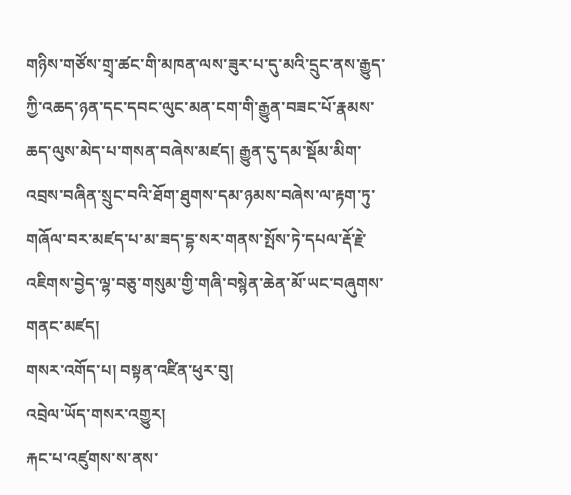གཉིས་གཙོས་གྲྭ་ཚང་གི་མཁན་ལས་ཟུར་པ་དུ་མའི་དྲུང་ནས་རྒྱུད་ཀྱི་འཆད་ཉན་དང་དབང་ལུང་མན་ངག་གི་རྒྱུན་བཟང་པོ་རྣམས་ཆད་ལུས་མེད་པ་གསན་བཞེས་མཛད། རྒྱུན་དུ་དམ་སྡོམ་མིག་འབྲས་བཞིན་སྲུང་བའི་ཐོག་ཐུགས་དམ་ཉམས་བཞེས་ལ་རྟག་ཏུ་གཞོལ་བར་མཛད་པ་མ་ཟད་དྷ་སར་གནས་སྤོས་ཏེ་དཔལ་རྡོ་རྗེ་འཇིགས་བྱེད་ལྷ་བཅུ་གསུམ་གྱི་གཞི་བསྙེན་ཆེན་མོ་ཡང་བཞུགས་གནང་མཛད།
གསར་འགོད་པ། བསྟན་འཛིན་ཕུར་བུ།
འབྲེལ་ཡོད་གསར་འགྱུར།
རྐང་པ་འཛུགས་ས་ནས་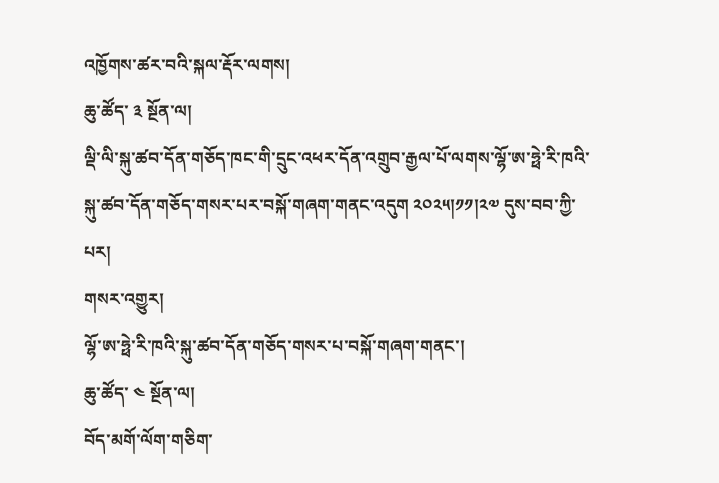འཁྱོགས་ཚར་བའི་སྐལ་རྡོར་ལགས།
ཆུ་ཚོད་ ༣ སྔོན་ལ།
ལྡི་ལི་སྐུ་ཚབ་དོན་གཅོད་ཁང་གི་དྲུང་འཕར་དོན་འགྲུབ་རྒྱལ་པོ་ལགས་ལྷོ་ཨ་ཧྥེ་རི་ཁའི་སྐུ་ཚབ་དོན་གཅོད་གསར་པར་བསྐོ་གཞག་གནང་འདུག ༢༠༢༥།༡༡།༢༧ དུས་བབ་ཀྱི་པར།
གསར་འགྱུར།
ལྷོ་ཨ་ཧྥེ་རི་ཁའི་སྐུ་ཚབ་དོན་གཅོད་གསར་པ་བསྐོ་གཞག་གནང་།
ཆུ་ཚོད་ ༤ སྔོན་ལ།
བོད་མགོ་ལོག་གཅིག་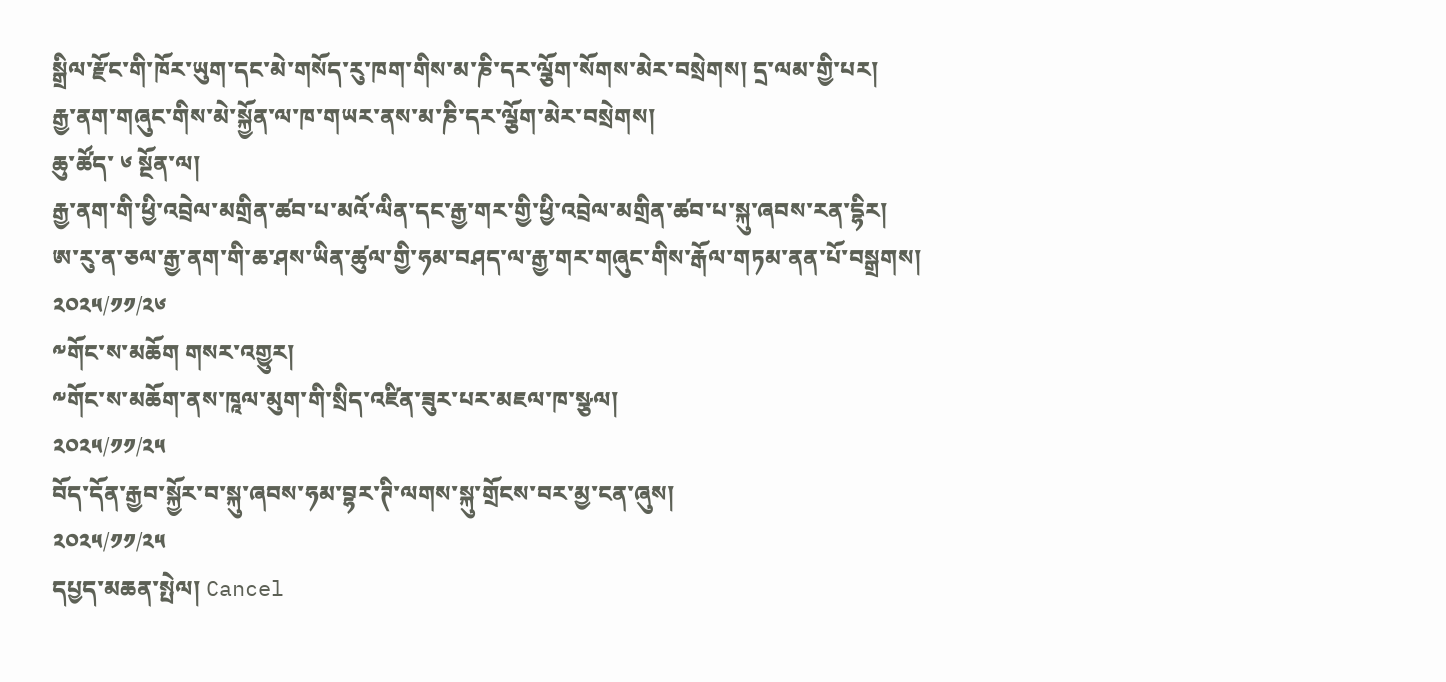སྒྲིལ་རྫོང་གི་ཁོར་ཡུག་དང་མེ་གསོད་རུ་ཁག་གིས་མ་ཎི་དར་ལྕོག་སོགས་མེར་བསྲེགས། དྲ་ལམ་གྱི་པར།
རྒྱ་ནག་གཞུང་གིས་མེ་སྐྱོན་ལ་ཁ་གཡར་ནས་མ་ཎི་དར་ལྕོག་མེར་བསྲེགས།
ཆུ་ཚོད་ ༦ སྔོན་ལ།
རྒྱ་ནག་གི་ཕྱི་འབྲེལ་མགྲིན་ཚབ་པ་མའོ་ལིན་དང་རྒྱ་གར་གྱི་ཕྱི་འབྲེལ་མགྲིན་ཚབ་པ་སྐུ་ཞབས་རན་དྷིར།
ཨ་རུ་ན་ཅལ་རྒྱ་ནག་གི་ཆ་ཤས་ཡིན་ཚུལ་གྱི་ཧམ་བཤད་ལ་རྒྱ་གར་གཞུང་གིས་རྒོལ་གཏམ་ནན་པོ་བསྒྲགས།
༢༠༢༥/༡༡/༢༦
༸གོང་ས་མཆོག གསར་འགྱུར།
༸གོང་ས་མཆོག་ནས་ཁཱལ་མུག་གི་སྲིད་འཛིན་ཟུར་པར་མཇལ་ཁ་སྩལ།
༢༠༢༥/༡༡/༢༥
བོད་དོན་རྒྱབ་སྐྱོར་བ་སྐུ་ཞབས་ཧམ་བྷར་ཊི་ལགས་སྐུ་གྲོངས་བར་མྱ་ངན་ཞུས།
༢༠༢༥/༡༡/༢༥
དཔྱད་མཆན་སྤེལ། Cancel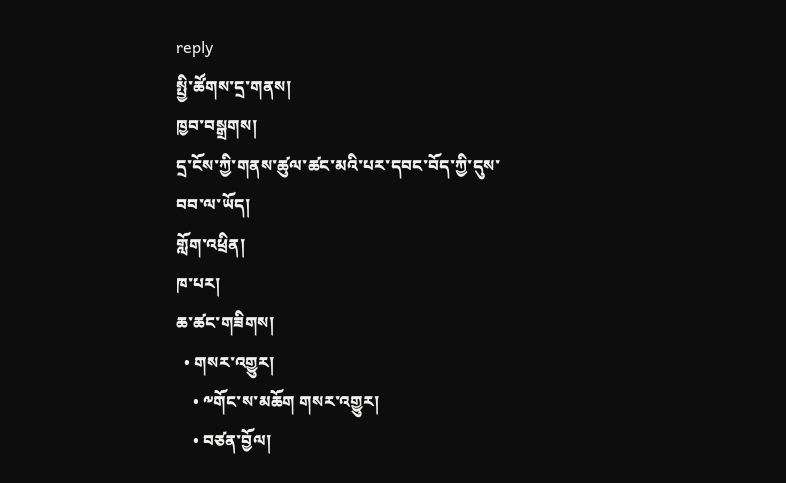reply
སྤྱི་ཚོགས་དྲ་གནས།
ཁྱབ་བསྒྲགས།
དྲ་ངོས་ཀྱི་གནས་ཚུལ་ཚང་མའི་པར་དབང་བོད་ཀྱི་དུས་བབ་ལ་ཡོད།
གློག་འཕྲིན།
ཁ་པར།
ཆ་ཚང་གཟིགས།
  • གསར་འགྱུར།
    • ༸གོང་ས་མཆོག གསར་འགྱུར།
    • བཙན་བྱོལ།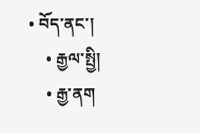• བོད་ནང་།
    • རྒྱལ་སྤྱི།
    • རྒྱ་ནག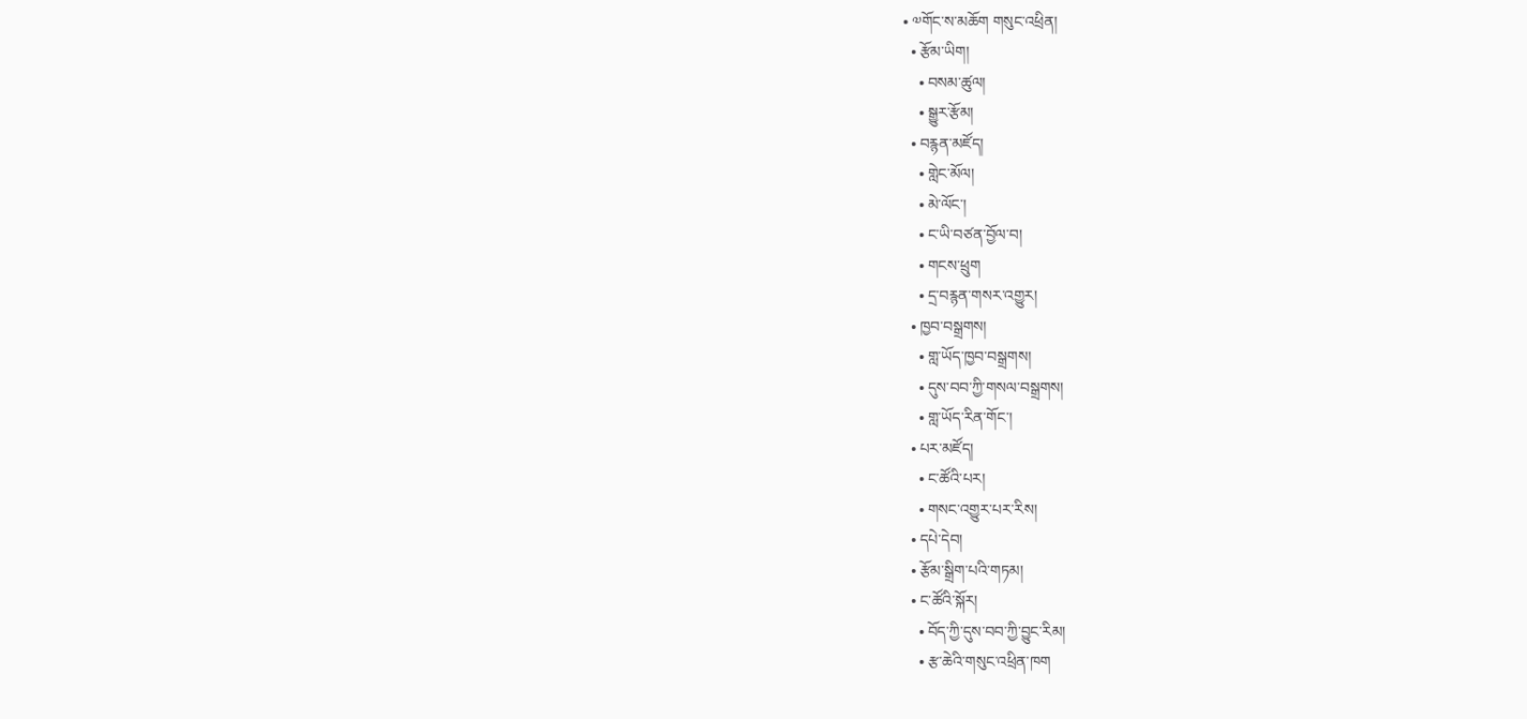• ༧གོང་ས་མཆོག གསུང་འཕྲིན།
  • རྩོམ་ཡིག།
    • བསམ་ཚུལ།
    • སྒྱུར་རྩོམ།
  • བརྙན་མཛོད།
    • གླེང་མོལ།
    • མེ་ལོང་།
    • ང་ཡི་བཙན་བྱོལ་བ།
    • གངས་ཕྲུག
    • དྲ་བརྙན་གསར་འགྱུར།
  • ཁྱབ་བསྒྲགས།
    • གླ་ཡོད་ཁྱབ་བསྒྲགས།
    • དུས་བབ་ཀྱི་གསལ་བསྒྲགས།
    • གླ་ཡོད་རིན་གོང་།
  • པར་མཛོད།
    • ང་ཚོའི་པར།
    • གསང་འགྱུར་པར་རིས།
  • དཔེ་དེབ།
  • རྩོམ་སྒྲིག་པའི་གཏམ།
  • ང་ཚོའི་སྐོར།
    • བོད་ཀྱི་དུས་བབ་ཀྱི་བྱུང་རིམ།
    • རྩ་ཆེའི་གསུང་འཕྲིན་ཁག